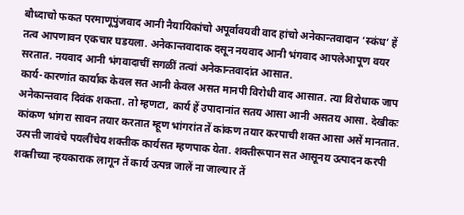बौध्दाचो फकत परमाणूपुंजवाद आनी नैयायिकांचो अपूर्वावयवी वाद हांचो अनेकान्तवादान ‘स्कंध’ हें तत्व आपणावन एकचार घडयला. अनेकान्तवादाक दसून नयवाद आनी भंगवाद आपलेआपूण वयर सरतात. नयवाद आनी भंगवादाचीं सगळीं तत्वां अनेकान्तवादांत आसात.
कार्य-कारणांत कार्याक केवल सत आनी केवल असत मानपी विरोधी वाद आसात. त्या विरोधाक जाप अनेकान्तवाद दिवंक शकता. तो म्हणटा, कार्य हें उपादानांत सतय आसा आनी असतय आसा. देखीकः कांकण भांगरा सावन तयार करतात म्हूण भांगरांत तें कांकण तयार करपाची शक्त आसा असें मानतात. उत्पत्ती जावंचे पयलींचेय शक्तीक कार्यसत म्हणपाक येता. शक्तीरूपान सत आसूनय उत्पादन करपी शक्तीच्या न्हयकाराक लागून तें कार्य उत्पन्न जालें ना जाल्यार तें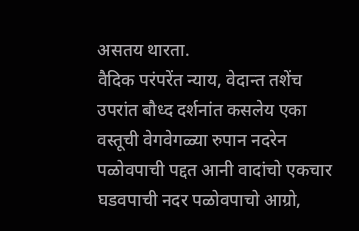असतय थारता.
वैदिक परंपरेंत न्याय, वेदान्त तशेंच उपरांत बौध्द दर्शनांत कसलेय एका वस्तूची वेगवेगळ्या रुपान नदरेन पळोवपाची पद्दत आनी वादांचो एकचार घडवपाची नदर पळोवपाचो आग्रो,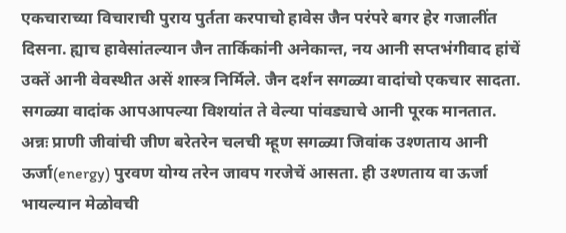एकचाराच्या विचाराची पुराय पुर्तता करपाचो हावेस जैन परंपरे बगर हेर गजालींत दिसना. ह्याच हावेसांतल्यान जैन तार्किकांनी अनेकान्त, नय आनी सप्तभंगीवाद हांचें उक्तें आनी वेवस्थीत असें शास्त्र निर्मिले. जैन दर्शन सगळ्या वादांचो एकचार सादता. सगळ्या वादांक आपआपल्या विशयांत ते वेल्या पांवड्याचे आनी पूरक मानतात.
अन्नः प्राणी जीवांची जीण बरेतरेन चलची म्हूण सगळ्या जिवांक उश्णताय आनी ऊर्जा(energy) पुरवण योग्य तरेन जावप गरजेचें आसता. ही उश्णताय वा ऊर्जा भायल्यान मेळोवची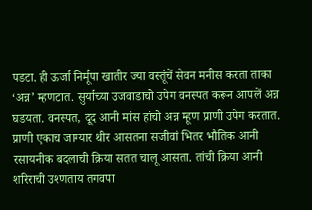पडटा. ही ऊर्जा निर्मूपा खातीर ज्या वस्तूंचें सेवन मनीस करता ताका ‘अन्न’ म्हणटात. सुर्याच्या उजवाडाचो उपेग वनस्पत करून आपलें अन्न घडयता. वनस्पत, दूद आनी मांस हांचो अन्न म्हूण प्राणी उपेग करतात.
प्राणी एकाच जाग्यार थीर आसतना सजीवां भितर भौतिक आनी रसायनीक बदलाची क्रिया सतत चालू आसता. तांची क्रिया आनी शरिराची उश्णताय तगवपा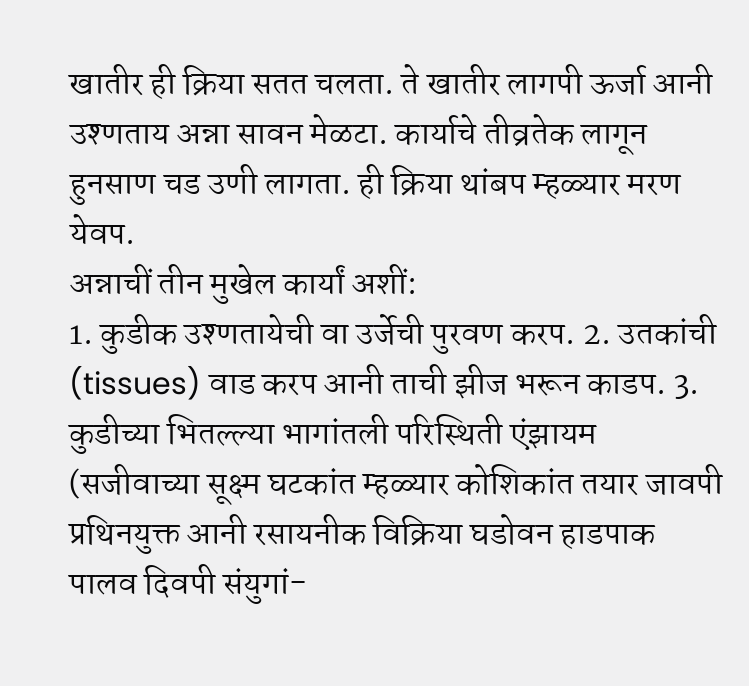खातीर ही क्रिया सतत चलता. ते खातीर लागपी ऊर्जा आनी उश्णताय अन्ना सावन मेळटा. कार्याचे तीव्रतेक लागून हुनसाण चड उणी लागता. ही क्रिया थांबप म्हळ्यार मरण येवप.
अन्नाचीं तीन मुखेल कार्यां अशीं:
1. कुडीक उश्णतायेची वा उर्जेची पुरवण करप. 2. उतकांची (tissues) वाड करप आनी ताची झीज भरून काडप. 3. कुडीच्या भितल्ल्या भागांतली परिस्थिती एंझायम (सजीवाच्या सूक्ष्म घटकांत म्हळ्यार कोशिकांत तयार जावपी प्रथिनयुक्त आनी रसायनीक विक्रिया घडोवन हाडपाक पालव दिवपी संयुगां-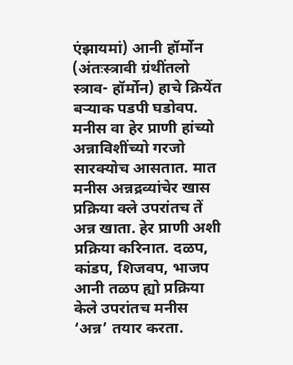एंझायमां) आनी हॉर्मोन (अंतःस्त्रावी ग्रंथींतलो स्त्राव- हॉर्मोन) हाचे क्रियेंत बऱ्याक पडपी घडोवप.
मनीस वा हेर प्राणी हांच्यो अन्नाविशींच्यो गरजो सारक्योच आसतात. मात मनीस अन्नद्रव्यांचेर खास प्रक्रिया क्ले उपरांतच तें अन्न खाता. हेर प्राणी अशी प्रक्रिया करिनात. दळप, कांडप, शिजवप, भाजप आनी तळप ह्यो प्रक्रिया केले उपरांतच मनीस ‘अन्न’ तयार करता.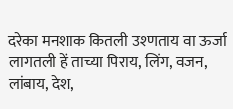दरेका मनशाक कितली उश्णताय वा ऊर्जा लागतली हें ताच्या पिराय, लिंग, वजन, लांबाय, देश,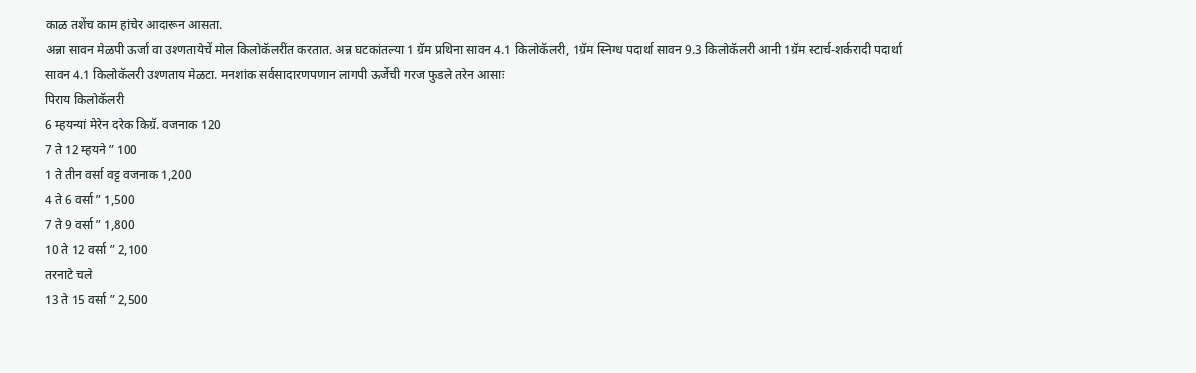काळ तशेंच काम हांचेर आदारून आसता.
अन्ना सावन मेळपी ऊर्जा वा उश्णतायेचें मोल किलोकॅलरींत करतात. अन्न घटकांतल्या 1 ग्रॅम प्रथिना सावन 4.1 किलोकॅलरी, 1ग्रॅम स्निग्ध पदार्था सावन 9.3 किलोकॅलरी आनी 1ग्रॅम स्टार्च-शर्करादी पदार्था सावन 4.1 किलोकॅलरी उश्णताय मेळटा. मनशांक सर्वसादारणपणान लागपी ऊर्जेची गरज फुडले तरेन आसाः
पिराय किलोकॅलरी
6 म्हयन्यां मेरेन दरेक किग्रॅ. वजनाक 120
7 ते 12 म्हयने ˮ 100
1 ते तीन वर्सा वट्ट वजनाक 1,200
4 ते 6 वर्सा ˮ 1,500
7 ते 9 वर्सा ˮ 1,800
10 ते 12 वर्सा ˮ 2,100
तरनाटे चले
13 ते 15 वर्सा ˮ 2,500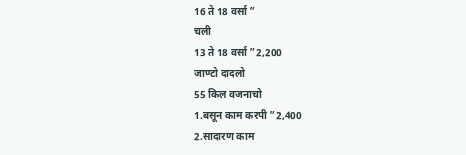16 ते 18 वर्सा ˮ
चली
13 ते 18 वर्सा ˮ 2,200
जाण्टो दादलो
55 किल वजनाचो
1.बसून काम करपी ˮ 2,400
2.सादारण काम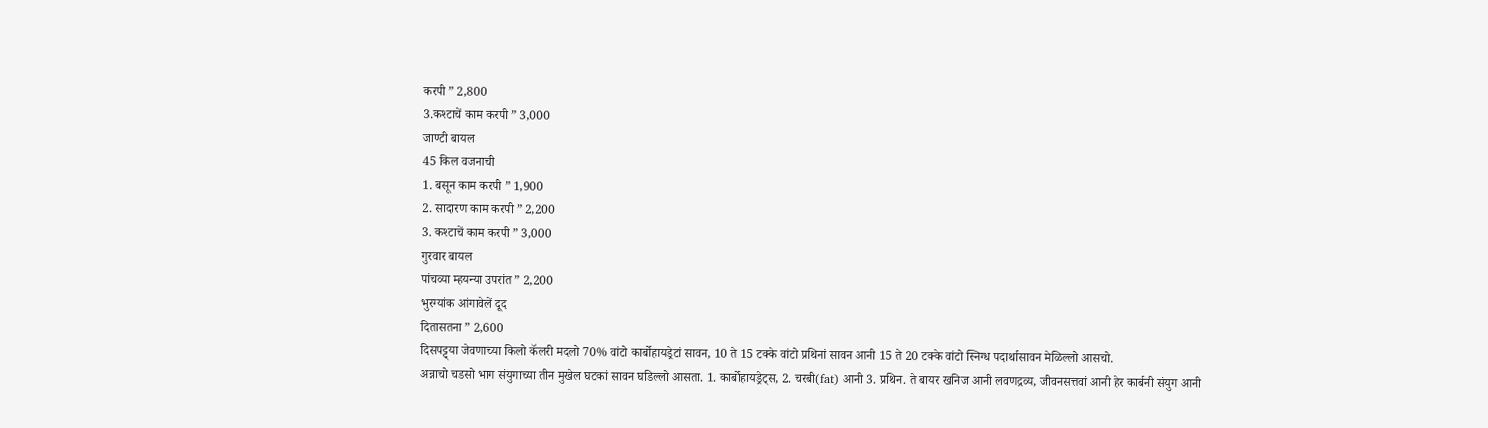करपी ˮ 2,800
3.कश्टाचें काम करपी ˮ 3,000
जाण्टी बायल
45 किल वजनाची
1. बसून काम करपी ˮ 1,900
2. सादारण काम करपी ˮ 2,200
3. कश्टाचें काम करपी ˮ 3,000
गुरवार बायल
पांचव्या म्हयन्या उपरांत ˮ 2,200
भुरग्यांक आंगावेलें दूद
दितासतना ˮ 2,600
दिसपट्ट्या जेवणाच्या किलो कॅलरी मदलो 70% वांटो कार्बोहायड्रेटां सावन, 10 ते 15 टक्के वांटो प्रथिनां सावन आनी 15 ते 20 टक्के वांटो स्निग्ध पदार्थासावन मेळिल्लो आसचो.
अन्नाचो चडसो भाग संयुगाच्या तीन मुखेल घटकां सावन घडिल्लो आसता. 1. कार्बोहायड्रेट्स, 2. चरबी(fat) आनी 3. प्रथिन. ते बायर खनिज आनी लवणद्रव्य, जीवनसत्तवां आनी हेर कार्बनी संयुग आनी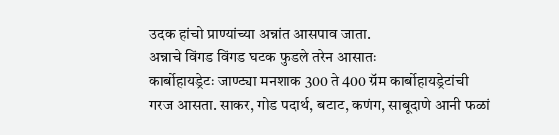उदक हांचो प्राण्यांच्या अन्नांत आसपाव जाता.
अन्नाचे विंगड विंगड घटक फुडले तरेन आसातः
कार्बोहायड्रेटः जाण्ट्या मनशाक 300 ते 400 ग्रॅम कार्बोहायड्रेटांची गरज आसता. साकर, गोड पदार्थ, बटाट, कणंग, साबूदाणे आनी फळां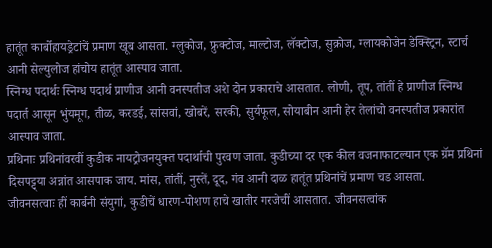हातूंत कार्बोहायड्रेटांचें प्रमाण खूब आसता. ग्लुकोज, फ्रुक्टोज, माल्टोज, लॅक्टोज, सुक्रोज, ग्लायकोजेन डेक्स्ट्रिन, स्टार्च आनी सेल्युलोज हांचोय हातूंत आस्पाव जाता.
स्निग्ध पदार्थः स्निग्ध पदार्थ प्राणीज आनी वनस्पतीज अशे दोन प्रकाराचे आसतात. लोणी, तूप, तांतीं हे प्राणीज स्निग्ध पदार्त आसून भुंयमूग, तीळ, करडई, सांसवां, खोबरें, सरकी, सुर्यफूल, सोयाबीन आनी हेर तेलांचो वनस्पतीज प्रकारांत आस्पाव जाता.
प्रथिनाः प्रथिनांवरवीं कुडीक नायट्रोजनयुक्त पदार्थाची पुरवण जाता. कुडीच्या दर एक कील वजनाफाटल्यान एक ग्रॅम प्रथिनां दिसपट्ट्या अन्नांत आसपाक जाय. मांस, तांतीं, नुस्तें, दूद, गंव आनी दाळ हातूंत प्रथिनांचें प्रमाण चड आसता.
जीवनसत्वाः हीं कार्बनी संयुगां, कुडीचें धारण-पोशण हाचे खातीर गरजेचीं आसतात. जीवनसत्वांक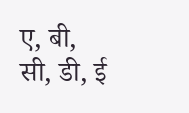ए, बी, सी, डी, ई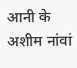आनी के अशीम नांवां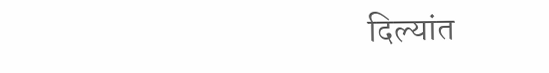दिल्यांत